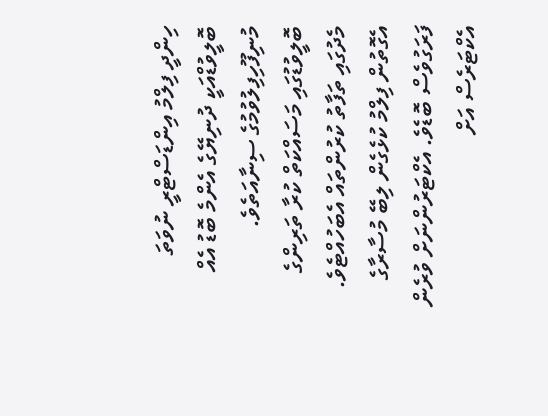ހިންދީ ފިލްމު އިންޑަސްޓްރީ ނުވަތަ ބޮލީވުޑްއަކީ ދުނިޔޭގެ އެންމެ ބޮޑު އެއް މުނިފޫހިފިލުވުމުގެ ސިނާއަތެވެ.
ބޮލީވުޑުގައި މަސައްކަތް ކުރާ ތަރިންގެ މެދުގައި ތަފާތު ކުރުންތައް އެބަހުއްޓެވެ.
އެގޮތުން ފިލްމު ކުޅެގެން ލިބޭ މުސާރާގެ ފަރަގުވެސް ބޮޑެވެ. އެކްޓަރުންނަށް ވުރެން އެކްޓަރެސް އަށް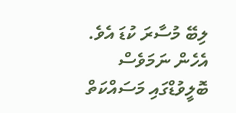ލިބޭ މުސާރަ ކުޑަ އެވެ. އެހެން ނަމަވެސް ބޮލީވުޑްގައި މަސައްކަތް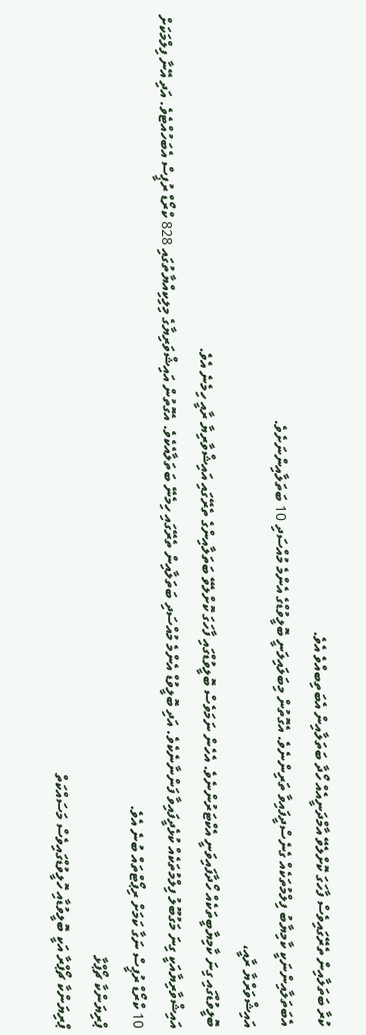ކުރާ ބަތަލާއިން ތެރޭގައިވެސް ފާހަގަ ކޮށްލެވޭ އާމްދަނީއެއް ހޯދާ ބަތަލާއިން އެބަތިބއްވެ އެވެ.
އެބަތަލާއިންނަކީ ކާމިޔާބު ފިލްމުތަކެއް ގެނެސްދީފައިވާ ތަރިންނެވެ. އެގޮތުން މިބަލައިލަނީ ބޮލީވުޑްގެ އެންމެ މުއްސަދި 10 ބަތަލާއިންނަށެވެ.
އައިޝްވަރްޔާ ރާއީ،
ބޮލީވުޑްގައި ގިނަ ކާމިޔާބީތަކެއް ހޯދާފައިވަނީ އެކްޓަރުންނެވެ. އެހެން ނަމަވެސް ބޮލީވުޑްގައި ފާހަގަ ކޮށްލެވޭ ބަތަލާއިންގެ ތެރޭގައި އައިޝްވާރިޔާ ރާއީ ހިމެނެ އެވެ.
އައިޝްވާރިޔާއަކީ ގިނަ މަގުބޫލު ފިލްމުތަކެއް ކުޅެދީފައިވާ ފަންނާނެކެވެ. އަދި ބޮލީވުޑް އެންމެ މުއްސަދި ބަތަލާއިން ތެރޭގައި ހިމެނޭ ބަތަލާއެކެވެ. އެގޮތުން އައިޝްވަރިޔާގެ މިލިކިއްޔާތުގައި 828 ކްރޯޑް ރުޕީސް އެބަހުއްޓެވެ. އަދި އޭނާ ފިލްމަކަށް 10 ކްރޯޑް ރުޕީސް ނަގާ ކަމަށް ރިޕޯޓްތައް ބުނެ އެވެ.
ޕްރިޔަންކާ ޗޯޕްޅާ
ޕްރިޔަންކާ ޗޯޕްރާ އަކީ ބޮލީވުޑާއި ހޮލީވުޑްގައިވެސް މަސައްކަތް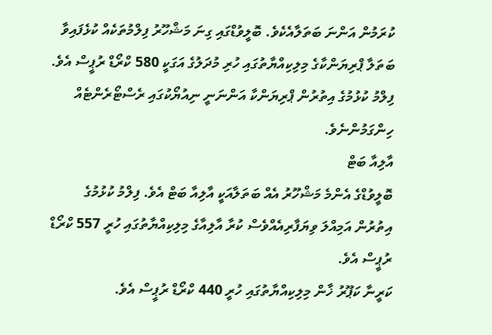ކުރަމުން އަންނަ ބަތަލާއެކެވެ. ބޮލީވުޑްގައި ގިނަ މަޝްހޫރު ފިލްމުތަކެއް ކުޅެފައިވާ ބަތަލާ ޕްރިޔަންކާގެ މިލިކިއްޔާތުގައި ހުރި މުދަލުގެ އަގަކީ 580 ކްރޯޑް ރުޕީސް އެވެ.
ފިލްމު ކުޅުމުގެ އިތުރުން ޕްރިޔަންކާ އަންނަނީ ނިއުޔޯކުގައި ރެސްޓޯރެންޓެއް ހިންގަމުންނެވެ.
އާލިއާ ބަޓް
ބޮލީވުޑްގެ އެންމެ މަޝްހޫރު އެއް ބަތަލާއަކީ އާލިއާ ބަޓް އެވެ. ފިލްމު ކުޅުމުގެ އިތުރުން އަމިއްލަ ވިޔަފާރިއެއްވެސް ކުރާ އާލިއާގެ މިލިކިއްޔާތުގައި ހުރީ 557 ކްރޯޑް ރުޕީސް އެވެ.
ކަރީނާ ކަޕޫރު ޚާން މިލިކިއްޔާތުގައި ހުރީ 440 ކްރޯޑް ރުޕީސް އެވެ.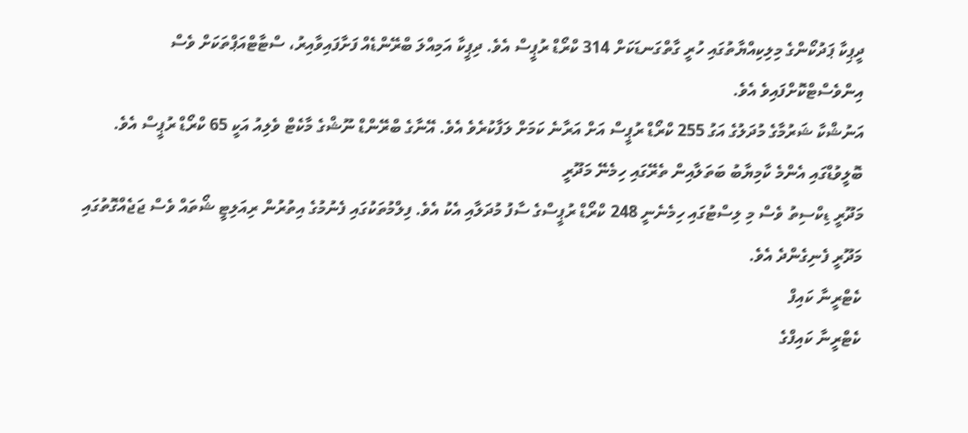ދީޕިކާ ޕަދުކޯންގެ މިލިކިއްޔާތުގައި ހުރީ ގާތްގަނޑަކަށް 314 ކްރޯޑް ރުޕީސް އެވެ. ދިޕީކާ އަމިއްލަ ބްރޭންޑެއް ފަށާފައިވާއިރު، ސްޓާޓްއަޕްތަކަށް ވެސް އިންވެސްޓްކޮށްފައިވެ އެވެ.
އަނުޝްކާ ޝަރުމާގެ މުދަލުގެ އަގު 255 ކްރޯޑް ރުޕީސް އަށް އަރާނެ ކަމަށް ލަފާކުރެވެ އެވެ. އޭނާގެ ބްރޭންޑް ނޫޝްގެ މާކެޓް ވެލިއު އަކީ 65 ކްރޯޑް ރުޕީސް އެވެ.
ބޮލީވުޑްގައި އެންމެ ކާމިޔާބު ބަތަލާއިން ތެރޭގައި ހިމެނޭ މަދޫރީ
މަދޫރީ ޑިކްސިތު ވެސް މި ލިސްޓުގައި ހިމެނެނީ 248 ކްރޯޑް ރުޕީސްގެ ސާފު މުދަލާއި އެކު އެވެ. ފިލްމުތަކުގައި ފެނުމުގެ އިތުރުން ރިއަލިޓީ ޝޯތައް ވެސް ޖަޖެއްގޮތުގައި މަދޫރީ ފެނިގެންދެ އެވެ.
ކެޓްރީނާ ކައިފް
ކެޓްރީނާ ކައިފްގެ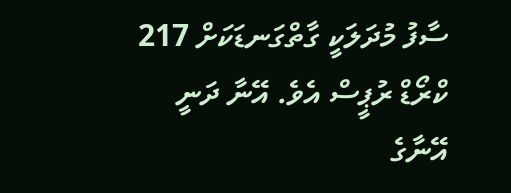ސާފު މުދަލަކީ ގާތްގަނޑަކަށް 217 ކްރޯޑް ރުޕީސް އެވެ. އޭނާ ދަނީ އޭނާގެ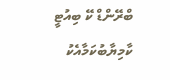ބްރޭންޑް ކޭ ބިއުޓީ ކާމިޔާބުކަމާއެކު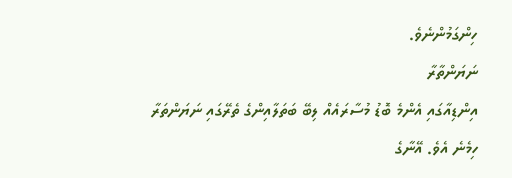ހިންގަމުންނެވެ.
ނަޔަންތާރާ
އިންޑިއާގައި އެންމެ ބޮޑު މުސާރައެއް ލިބޭ ބަތަލާއިންގެ ތެރޭގައި ނަޔަންތަރާ ހިމެނެ އެވެ. އޭނާގެ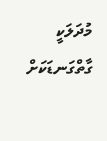މުދަލަކީ ގާތްގަނޑަކަށް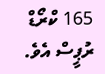165 ކްރޯޑް ރުޕީސް އެވެ.